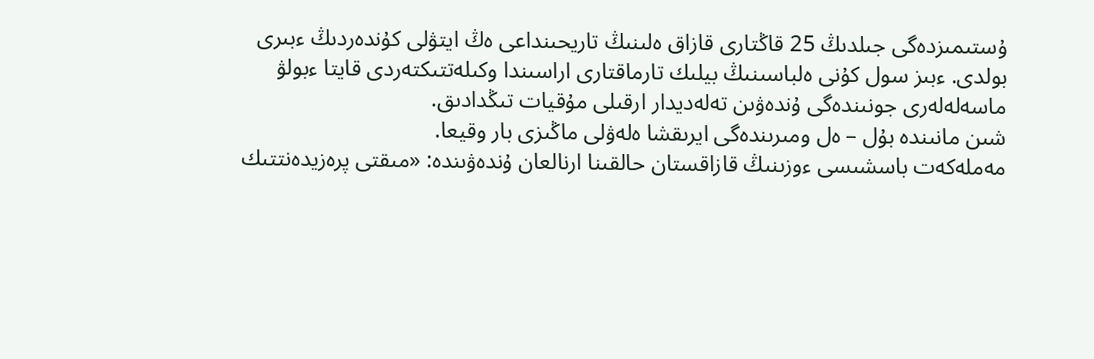ۇستىمىزدەگى جىلدىڭ 25 قاڭتارى قازاق ەلىنىڭ تاريحىنداعى ەڭ ايتۋلى كۇندەردىڭ ءبىرى بولدى. ءبىز سول كۇنى ەلباسىنىڭ بيلىك تارماقتارى اراسىندا وكىلەتتىكتەردى قايتا ءبولۋ ماسەلەلەرى جونىندەگى ۇندەۋىن تەلەديدار ارقىلى مۇقيات تىڭدادىق.
شىن مانىندە بۇل – ەل ومىرىندەگى ايرىقشا ەلەۋلى ماڭىزى بار وقيعا.
مەملەكەت باسشىسى ءوزىنىڭ قازاقستان حالقىنا ارنالعان ۇندەۋىندە: «مىقتى پرەزيدەنتتىك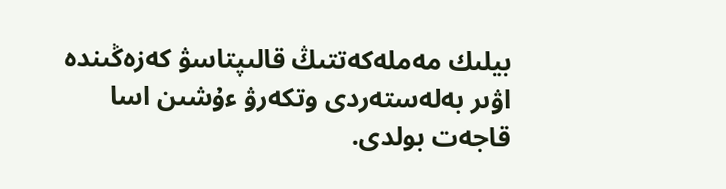بيلىك مەملەكەتتىڭ قالىپتاسۋ كەزەڭىندە اۋىر بەلەستەردى وتكەرۋ ءۇشىن اسا قاجەت بولدى.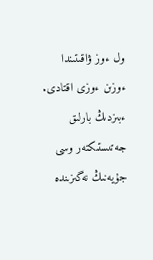ول ءوز ۋاقىتىندا ءوزىن ءوزى اقتادى. ءبىزدىڭ بارلىق جەتىستىكتەر وسى جۇيەنىڭ نەگىزىندە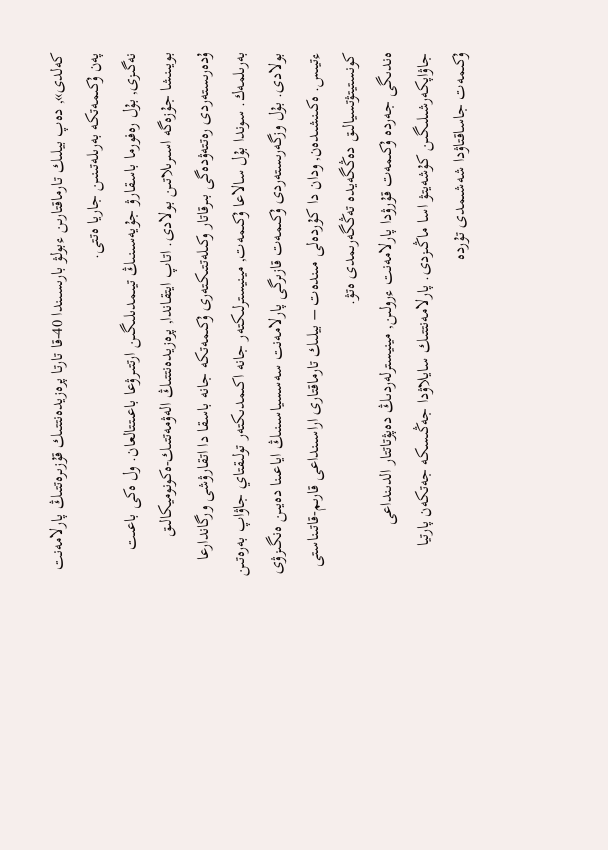كەلدى», دەپ بيلىك تارماقتارىن ءبولۋ بارىسىندا 40-قا تارتا پرەزيدەنتتىك قۇزىرەتتىڭ پارلامەنت پەن ۇكىمەتكە بەرىلەتىنىن جاريا ەتتى.
نەگىزى, بۇل رەفورما باسقارۋ جۇيەسىنىڭ تيىمدىلىگىن ارتتىرۋعا باعىتتالعان. ول ەكى باعىت بويىنشا جۇزەگە اسىرىلاتىن بولادى. اتاپ ايتقاندا, پرەزيدەنتتىڭ الەۋمەتتىك-ەكونوميكالىق ۇدەرىستەردى رەتتەۋدەگى بىرقاتار وكىلەتتىكتەرى ۇكىمەتكە جانە باسقا دا اتقارۋشى ورگاندارعا بەرىلمەك. سوندا بۇل سالاعا ۇكىمەت, مينيسترلىكتەر جانە اكىمدىكتەر تولىقتاي جاۋاپ بەرەتىن بولادى. بۇل وزگەرىستەردى ۇكىمەت قازىرگى پارلامەنت سەسسياسىنىڭ اياعىنا دەيىن ەنگىزۋى ءتيىس. ەكىنشىدەن, ودان دا كۇردەلى مىندەت – بيلىك تارماقتارى اراسىنداعى قارىم-قاتىناستى كونستيتۋتسيالىق دەڭگەيدە تەڭگەرىمدى ەتۋ.
ەندىگى جەردە ۇكىمەت قۇرۋدا پارلامەنت ءرولىن, مينيسترلەردىڭ دەپۋتاتتار الدىنداعى جاۋاپكەرشىلىگىن كۇشەيتۋ اسا ماڭىزدى. پارلامەنتتىك سايلاۋدا جەڭىسكە جەتكەن پارتيا ۇكىمەت جاساقتاۋدا شەشىمدى تۇردە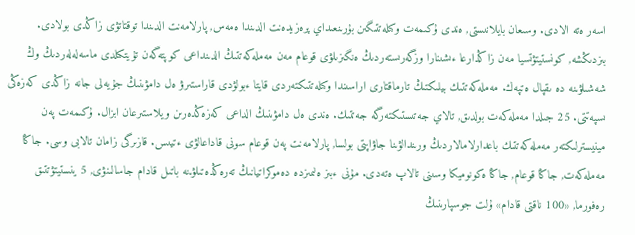اسەر ەتە الادى. وسىعان بايلانىستى, ەندى ۇكىمەت وكىلەتتىگىن بۇرىنعىداي پرەزيدەنت الدىندا ەمەس, پارلامەنت الدىندا توقتاتۋى زاڭدى بولادى.
بىزدىڭشە, كونستيتۋتسيا مەن زاڭدارعا ءىشىنارا وزگەرىستەردىڭ ەنگىزىلۋى قوعام مەن مەملەكەتتىڭ الدىنداعى كوپتەگەن تۇيتكىلدى ماسەلەلەردىڭ وڭ شەشىلۋىنە دە ىقپال ەتپەك. مەملەكەتتىك بيلىكتىڭ تارماقتارى اراسىندا وكىلەتتىكتەردى قايتا ءبولۋدى قاراستىرۋ ەل دامۋىنىڭ جۇيەلى جانە زاڭدى كەزەڭى ىسپەتتى. 25 جىلدا مەملەكەت بولدىق, تالاي جەتىستىكتەرگە جەتتىك. ەندى ەل دامۋىنىڭ الداعى كەزەڭدەرىن ويلاستىرعان ابزال. ۇكىمەت پەن مينيسترلىكتەر مەملەكەتتىك باعدارلامالاردىڭ ورىندالۋىنا جاۋاپتى بولسا, پارلامەنت پەن قوعام سونى قاداعالۋى ءتيىس. قازىرگى زامان تالابى وسى. جاڭا مەملەكەت, جاڭا قوعام, جاڭا ەكونوميكا وسىنى تالاپ ەتەدى. مۇنى ءبىز ەلىمىزدە دەموكراتيانىڭ تەرەڭدەتىلۋىنە باتىل قادام جاسالىنۋى, 5 ينستيتۋتتىق رەفورما, «100 ناقتى قادام» ۇلت جوسپارىنىڭ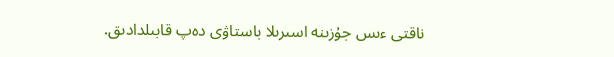ناقتى ءىس جۇزىنە اسىرىلا باستاۋى دەپ قابىلدادىق.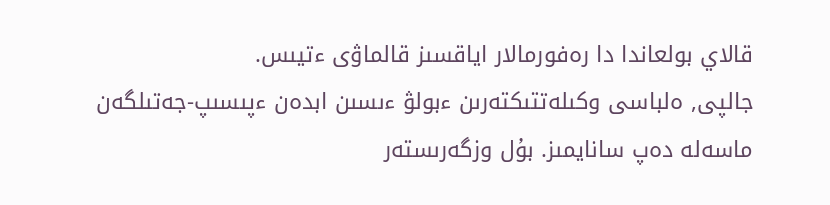قالاي بولعاندا دا رەفورمالار اياقسىز قالماۋى ءتيىس.
جالپى, ەلباسى وكىلەتتىكتەرىن ءبولۋ ءىسىن ابدەن ءپىسىپ-جەتىلگەن ماسەلە دەپ سانايمىز. بۇل وزگەرىستەر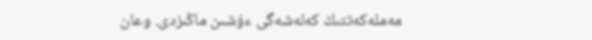مەملەكەتتىڭ كەلەشەگى ءۇشىن ماڭىزدى. وعان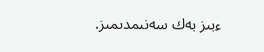ءبىز بەك سەنىمدىمىز.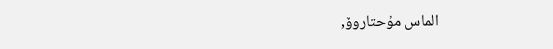الماس مۇحتاروۆ,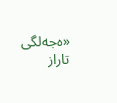«ەجەلگى تاراز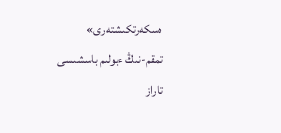ەسكەرتكىشتەرى»
تمقم-نىڭ ءبولىم باسشىسى
تاراز